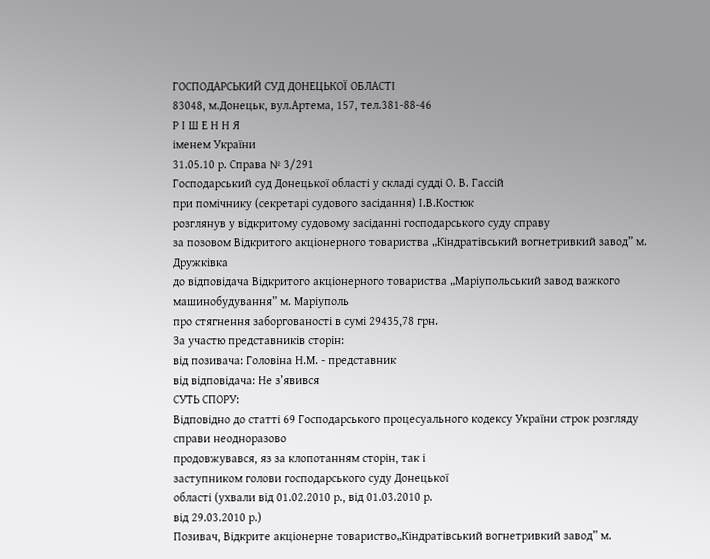ГОСПОДАРСЬКИЙ СУД ДОНЕЦЬКОЇ ОБЛАСТІ
83048, м.Донецьк, вул.Артема, 157, тел.381-88-46
Р І Ш Е Н Н Я
іменем України
31.05.10 р. Справа № 3/291
Господарський суд Донецької області у складі судді О. В. Гассій
при помічнику (секретарі судового засідання) І.В.Костюк
розглянув у відкритому судовому засіданні господарського суду справу
за позовом Відкритого акціонерного товариства „Кіндратівський вогнетривкий завод” м. Дружківка
до відповідача Відкритого акціонерного товариства „Маріупольський завод важкого машинобудування” м. Маріуполь
про стягнення заборгованості в сумі 29435,78 грн.
За участю представників сторін:
від позивача: Головіна Н.М. - представник
від відповідача: Не з’явився
СУТЬ СПОРУ:
Відповідно до статті 69 Господарського процесуального кодексу України строк розгляду справи неодноразово
продовжувався, яз за клопотанням сторін, так і
заступником голови господарського суду Донецької
області (ухвали від 01.02.2010 р., від 01.03.2010 р.
від 29.03.2010 р.)
Позивач, Відкрите акціонерне товариство„Кіндратівський вогнетривкий завод” м.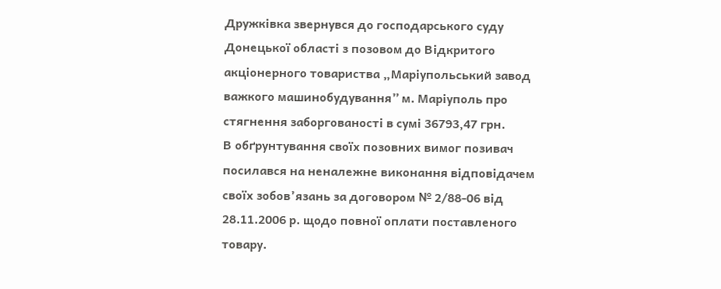Дружківка звернувся до господарського суду Донецької області з позовом до Відкритого акціонерного товариства „Маріупольський завод важкого машинобудування” м. Маріуполь про стягнення заборгованості в сумі 36793,47 грн.
В обґрунтування своїх позовних вимог позивач посилався на неналежне виконання відповідачем своїх зобов’язань за договором № 2/88-06 від 28.11.2006 р. щодо повної оплати поставленого товару.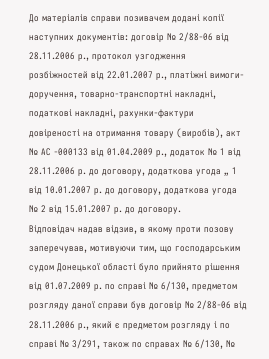До матеріалів справи позивачем додані копії наступних документів: договір № 2/88-06 від 28.11.2006 р., протокол узгодження розбіжностей від 22.01.2007 р., платіжні вимоги-доручення, товарно-транспортні накладні, податкові накладні, рахунки-фактури довіреності на отримання товару (виробів), акт № АС -000133 від 01.04.2009 р., додаток № 1 від 28.11.2006 р. до договору, додаткова угода „ 1 від 10.01.2007 р. до договору, додаткова угода № 2 від 15.01.2007 р. до договору.
Відповідач надав відзив, в якому проти позову заперечував, мотивуючи тим, що господарським судом Донецької області було прийнято рішення від 01.07.2009 р. по справі № 6/130, предметом розгляду даної справи був договір № 2/88-06 від 28.11.2006 р., який є предметом розгляду і по справі № 3/291, також по справах № 6/130, №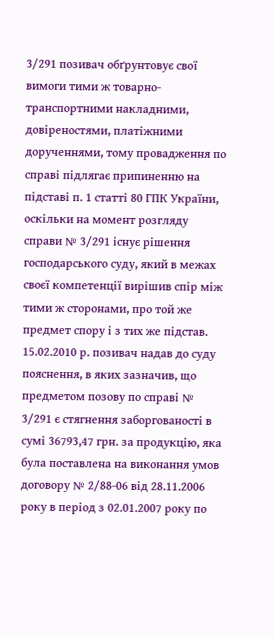3/291 позивач обґрунтовує свої вимоги тими ж товарно-транспортними накладними, довіреностями, платіжними дорученнями, тому провадження по справі підлягає припиненню на підставі п. 1 статті 80 ГПК України, оскільки на момент розгляду справи № 3/291 існує рішення господарського суду, який в межах своєї компетенції вирішив спір між тими ж сторонами, про той же предмет спору і з тих же підстав.
15.02.2010 р. позивач надав до суду пояснення, в яких зазначив, що предметом позову по справі № 3/291 є стягнення заборгованості в сумі 36793,47 грн. за продукцію, яка була поставлена на виконання умов договору № 2/88-06 від 28.11.2006 року в період з 02.01.2007 року по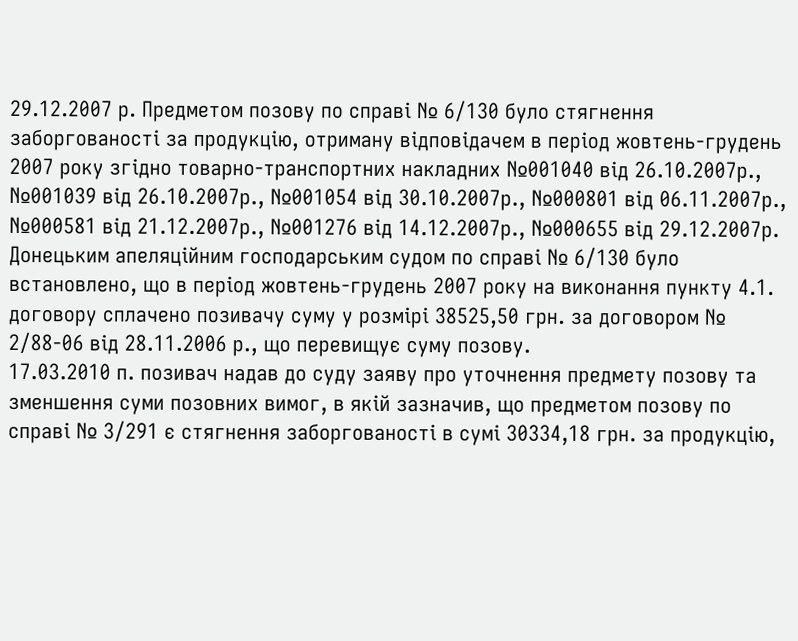29.12.2007 р. Предметом позову по справі № 6/130 було стягнення заборгованості за продукцію, отриману відповідачем в період жовтень-грудень 2007 року згідно товарно-транспортних накладних №001040 від 26.10.2007р., №001039 від 26.10.2007р., №001054 від 30.10.2007р., №000801 від 06.11.2007р., №000581 від 21.12.2007р., №001276 від 14.12.2007р., №000655 від 29.12.2007р. Донецьким апеляційним господарським судом по справі № 6/130 було встановлено, що в період жовтень-грудень 2007 року на виконання пункту 4.1. договору сплачено позивачу суму у розмірі 38525,50 грн. за договором № 2/88-06 від 28.11.2006 р., що перевищує суму позову.
17.03.2010 п. позивач надав до суду заяву про уточнення предмету позову та зменшення суми позовних вимог, в якій зазначив, що предметом позову по справі № 3/291 є стягнення заборгованості в сумі 30334,18 грн. за продукцію,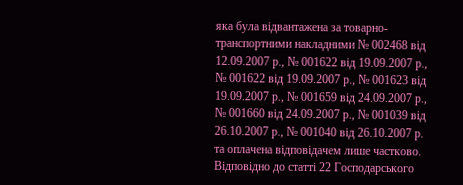яка була відвантажена за товарно-транспортними накладними № 002468 від 12.09.2007 р., № 001622 від 19.09.2007 р., № 001622 від 19.09.2007 р., № 001623 від 19.09.2007 р., № 001659 від 24.09.2007 р., № 001660 від 24.09.2007 р., № 001039 від 26.10.2007 р., № 001040 від 26.10.2007 р. та оплачена відповідачем лише частково.
Відповідно до статті 22 Господарського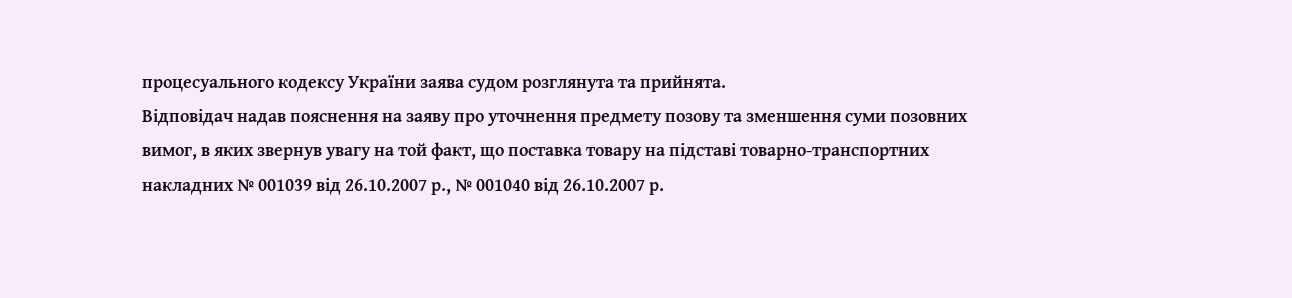процесуального кодексу України заява судом розглянута та прийнята.
Відповідач надав пояснення на заяву про уточнення предмету позову та зменшення суми позовних вимог, в яких звернув увагу на той факт, що поставка товару на підставі товарно-транспортних накладних № 001039 від 26.10.2007 р., № 001040 від 26.10.2007 р.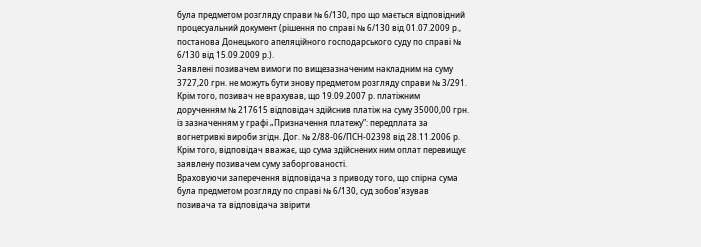була предметом розгляду справи № 6/130, про що мається відповідний процесуальний документ (рішення по справі № 6/130 від 01.07.2009 р., постанова Донецького апеляційного господарського суду по справі № 6/130 від 15.09.2009 р.).
Заявлені позивачем вимоги по вищезазначеним накладним на суму 3727,20 грн. не можуть бути знову предметом розгляду справи № 3/291. Крім того, позивач не врахував, що 19.09.2007 р. платіжним дорученням № 217615 відповідач здійснив платіж на суму 35000,00 грн. із зазначенням у графі „Призначення платежу”: передплата за вогнетривкі вироби згідн. Дог. № 2/88-06/ПСН-02398 від 28.11.2006 р.
Крім того, відповідач вважає, що сума здійснених ним оплат перевищує заявлену позивачем суму заборгованості.
Враховуючи заперечення відповідача з приводу того, що спірна сума була предметом розгляду по справі № 6/130, суд зобов’язував позивача та відповідача звірити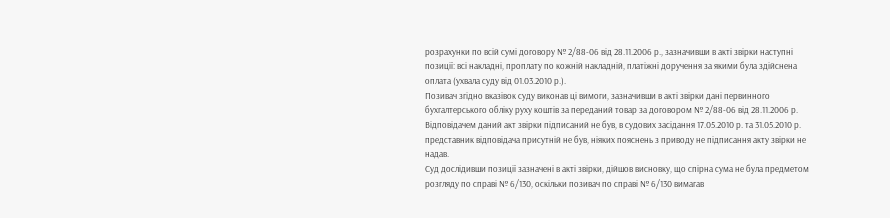розрахунки по всій сумі договору № 2/88-06 від 28.11.2006 р., зазначивши в акті звірки наступні позиції: всі накладні, проплату по кожній накладній, платіжні доручення за якими була здійснена оплата (ухвала суду від 01.03.2010 р.).
Позивач згідно вказівок суду виконав ці вимоги, зазначивши в акті звірки дані первинного бухгалтерського обліку руху коштів за переданий товар за договором № 2/88-06 від 28.11.2006 р.
Відповідачем даний акт звірки підписаний не був, в судових засідання 17.05.2010 р. та 31.05.2010 р. представник відповідача присутній не був, ніяких пояснень з приводу не підписання акту звірки не надав.
Суд дослідивши позиції зазначені в акті звірки, дійшов висновку, що спірна сума не була предметом розгляду по справі № 6/130, оскільки позивач по справі № 6/130 вимагав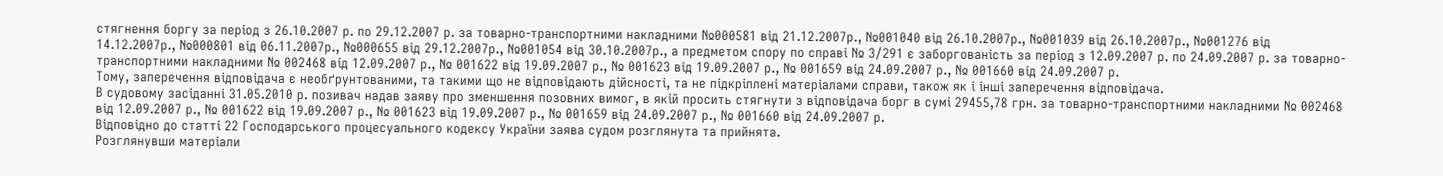стягнення боргу за період з 26.10.2007 р. по 29.12.2007 р. за товарно-транспортними накладними №000581 від 21.12.2007р., №001040 від 26.10.2007р., №001039 від 26.10.2007р., №001276 від 14.12.2007р., №000801 від 06.11.2007р., №000655 від 29.12.2007р., №001054 від 30.10.2007р., а предметом спору по справі № 3/291 є заборгованість за період з 12.09.2007 р. по 24.09.2007 р. за товарно-транспортними накладними № 002468 від 12.09.2007 р., № 001622 від 19.09.2007 р., № 001623 від 19.09.2007 р., № 001659 від 24.09.2007 р., № 001660 від 24.09.2007 р.
Тому, заперечення відповідача є необґрунтованими, та такими що не відповідають дійсності, та не підкріплені матеріалами справи, також як і інші заперечення відповідача.
В судовому засіданні 31.05.2010 р. позивач надав заяву про зменшення позовних вимог, в якій просить стягнути з відповідача борг в сумі 29455,78 грн. за товарно-транспортними накладними № 002468 від 12.09.2007 р., № 001622 від 19.09.2007 р., № 001623 від 19.09.2007 р., № 001659 від 24.09.2007 р., № 001660 від 24.09.2007 р.
Відповідно до статті 22 Господарського процесуального кодексу України заява судом розглянута та прийнята.
Розглянувши матеріали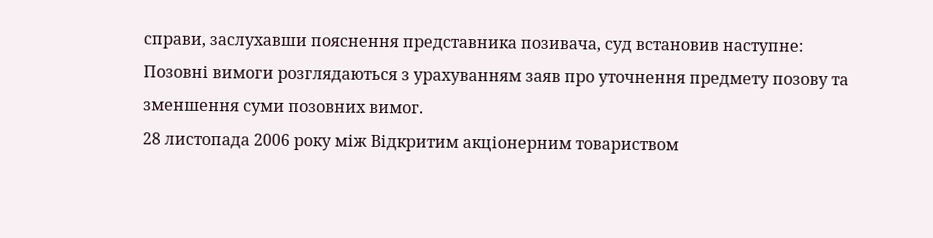справи, заслухавши пояснення представника позивача, суд встановив наступне:
Позовні вимоги розглядаються з урахуванням заяв про уточнення предмету позову та зменшення суми позовних вимог.
28 листопада 2006 року між Відкритим акціонерним товариством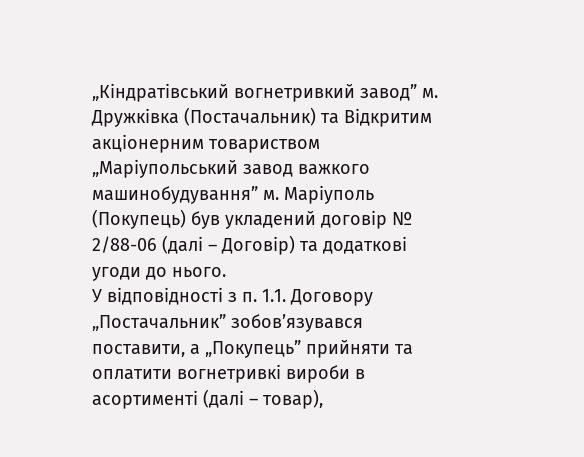„Кіндратівський вогнетривкий завод” м. Дружківка (Постачальник) та Відкритим акціонерним товариством „Маріупольський завод важкого машинобудування” м. Маріуполь (Покупець) був укладений договір № 2/88-06 (далі – Договір) та додаткові угоди до нього.
У відповідності з п. 1.1. Договору „Постачальник” зобов’язувався поставити, а „Покупець” прийняти та оплатити вогнетривкі вироби в асортименті (далі – товар),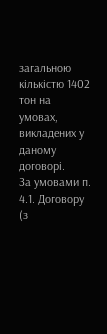загальною кількістю 1402 тон на умовах, викладених у даному договорі.
За умовами п. 4.1. Договору (з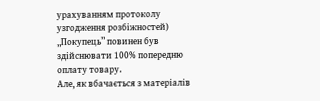урахуванням протоколу узгодження розбіжностей) „Покупець” повинен був здійснювати 100% попередню оплату товару.
Але, як вбачається з матеріалів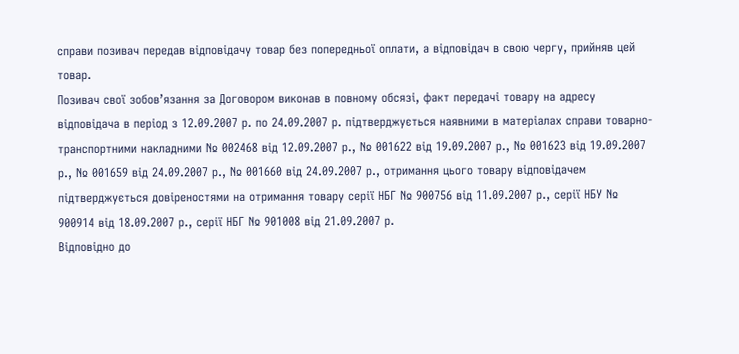справи позивач передав відповідачу товар без попередньої оплати, а відповідач в свою чергу, прийняв цей товар.
Позивач свої зобов’язання за Договором виконав в повному обсязі, факт передачі товару на адресу відповідача в період з 12.09.2007 р. по 24.09.2007 р. підтверджується наявними в матеріалах справи товарно-транспортними накладними № 002468 від 12.09.2007 р., № 001622 від 19.09.2007 р., № 001623 від 19.09.2007 р., № 001659 від 24.09.2007 р., № 001660 від 24.09.2007 р., отримання цього товару відповідачем підтверджується довіреностями на отримання товару серії НБГ № 900756 від 11.09.2007 р., серії НБУ № 900914 від 18.09.2007 р., серії НБГ № 901008 від 21.09.2007 р.
Відповідно до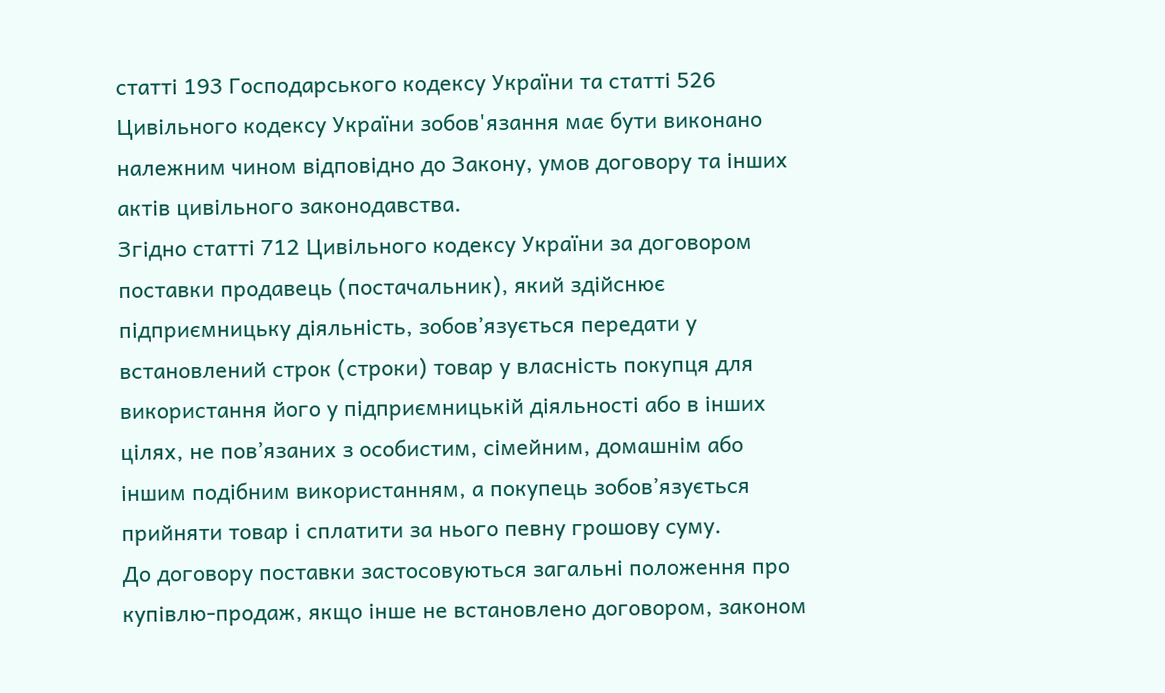статті 193 Господарського кодексу України та статті 526 Цивільного кодексу України зобов'язання має бути виконано належним чином відповідно до Закону, умов договору та інших актів цивільного законодавства.
Згідно статті 712 Цивільного кодексу України за договором поставки продавець (постачальник), який здійснює підприємницьку діяльність, зобов’язується передати у встановлений строк (строки) товар у власність покупця для використання його у підприємницькій діяльності або в інших цілях, не пов’язаних з особистим, сімейним, домашнім або іншим подібним використанням, а покупець зобов’язується прийняти товар і сплатити за нього певну грошову суму.
До договору поставки застосовуються загальні положення про купівлю-продаж, якщо інше не встановлено договором, законом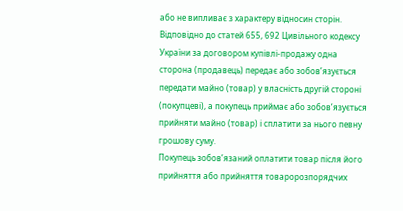або не випливає з характеру відносин сторін.
Відповідно до статей 655, 692 Цивільного кодексу України за договором купівлі-продажу одна сторона (продавець) передає або зобов’язується передати майно (товар) у власність другій стороні (покупцеві), а покупець приймає або зобов’язується прийняти майно (товар) і сплатити за нього певну грошову суму.
Покупець зобов’язаний оплатити товар після його прийняття або прийняття товаророзпорядчих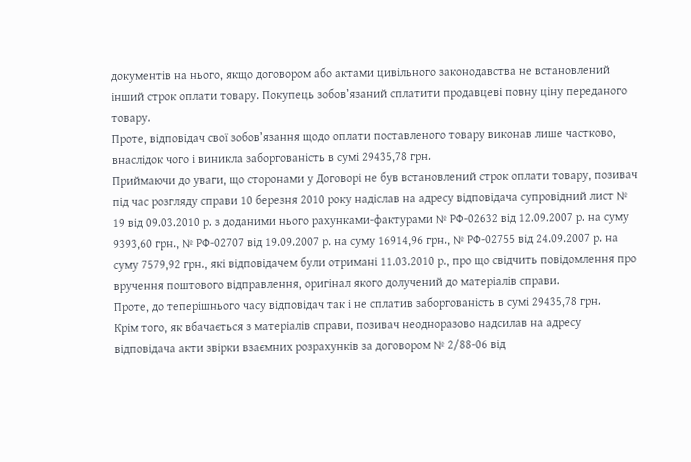документів на нього, якщо договором або актами цивільного законодавства не встановлений інший строк оплати товару. Покупець зобов’язаний сплатити продавцеві повну ціну переданого товару.
Проте, відповідач свої зобов’язання щодо оплати поставленого товару виконав лише частково, внаслідок чого і виникла заборгованість в сумі 29435,78 грн.
Приймаючи до уваги, що сторонами у Договорі не був встановлений строк оплати товару, позивач під час розгляду справи 10 березня 2010 року надіслав на адресу відповідача супровідний лист № 19 від 09.03.2010 р. з доданими нього рахунками-фактурами № РФ-02632 від 12.09.2007 р. на суму 9393,60 грн., № РФ-02707 від 19.09.2007 р. на суму 16914,96 грн., № РФ-02755 від 24.09.2007 р. на суму 7579,92 грн., які відповідачем були отримані 11.03.2010 р., про що свідчить повідомлення про вручення поштового відправлення, оригінал якого долучений до матеріалів справи.
Проте, до теперішнього часу відповідач так і не сплатив заборгованість в сумі 29435,78 грн.
Крім того, як вбачається з матеріалів справи, позивач неодноразово надсилав на адресу відповідача акти звірки взаємних розрахунків за договором № 2/88-06 від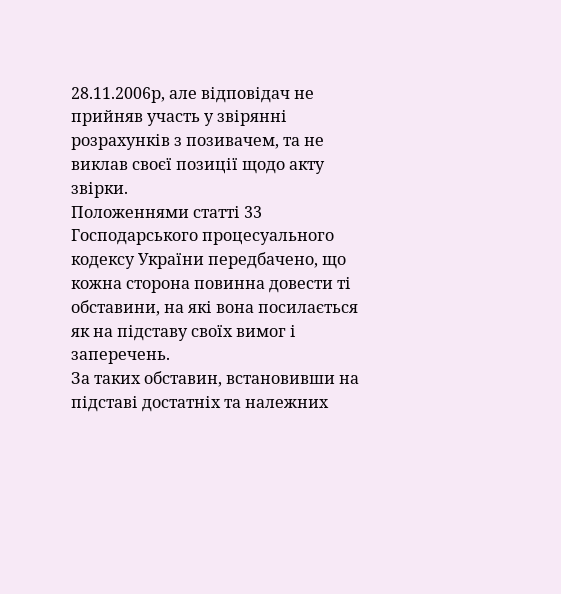28.11.2006р, але відповідач не прийняв участь у звірянні розрахунків з позивачем, та не виклав своєї позиції щодо акту звірки.
Положеннями статті 33 Господарського процесуального кодексу України передбачено, що кожна сторона повинна довести ті обставини, на які вона посилається як на підставу своїх вимог і заперечень.
За таких обставин, встановивши на підставі достатніх та належних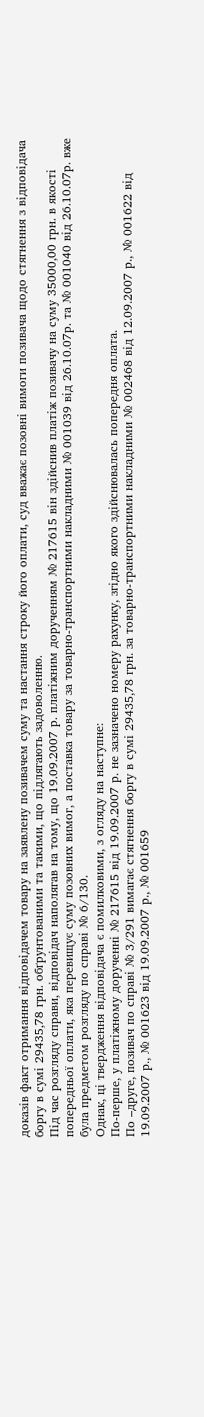доказів факт отримання відповідачем товару на заявлену позивачем суму та настання строку його оплати, суд вважає позовні вимоги позивача щодо стягнення з відповідача боргу в сумі 29435,78 грн. обґрунтованими та такими, що підлягають задоволенню.
Під час розгляду справи, відповідач наполягав на тому, що 19.09.2007 р. платіжним дорученням № 217615 він здійснив платіж позивачу на суму 35000,00 грн. в якості попередньої оплати, яка перевищує суму позовних вимог, а поставка товару за товарно-транспортними накладними № 001039 від 26.10.07р. та № 001040 від 26.10.07р. вже була предметом розгляду по справі № 6/130.
Однак, ці твердження відповідача є помилковими, з огляду на наступне:
По-перше, у платіжному дорученні № 217615 від 19.09.2007 р. не зазначено номеру рахунку, згідно якого здійснювалась попередня оплата.
По –друге, позивач по справі № 3/291 вимагає стягнення боргу в сумі 29435,78 грн. за товарно-транспортними накладними № 002468 від 12.09.2007 р., № 001622 від 19.09.2007 р., № 001623 від 19.09.2007 р., № 001659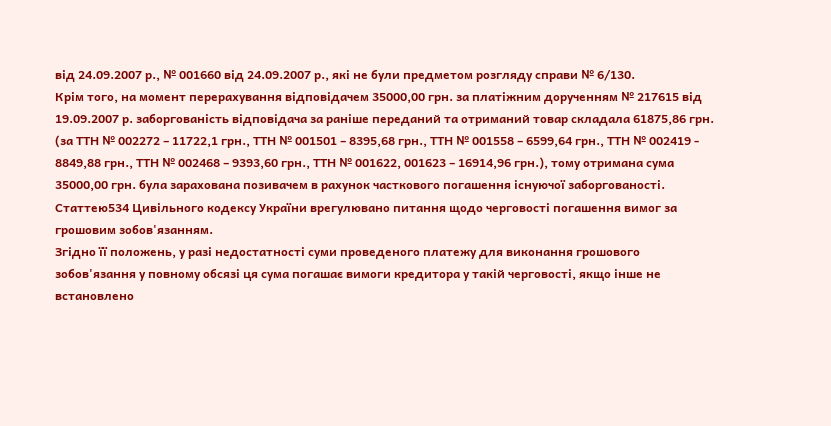від 24.09.2007 р., № 001660 від 24.09.2007 р., які не були предметом розгляду справи № 6/130.
Крім того, на момент перерахування відповідачем 35000,00 грн. за платіжним дорученням № 217615 від 19.09.2007 р. заборгованість відповідача за раніше переданий та отриманий товар складала 61875,86 грн. (за ТТН № 002272 – 11722,1 грн., ТТН № 001501 – 8395,68 грн., ТТН № 001558 – 6599,64 грн., ТТН № 002419 - 8849,88 грн., ТТН № 002468 – 9393,60 грн., ТТН № 001622, 001623 – 16914,96 грн.), тому отримана сума 35000,00 грн. була зарахована позивачем в рахунок часткового погашення існуючої заборгованості.
Статтею534 Цивільного кодексу України врегулювано питання щодо черговості погашення вимог за грошовим зобов'язанням.
Згідно її положень, у разі недостатності суми проведеного платежу для виконання грошового зобов'язання у повному обсязі ця сума погашає вимоги кредитора у такій черговості, якщо інше не встановлено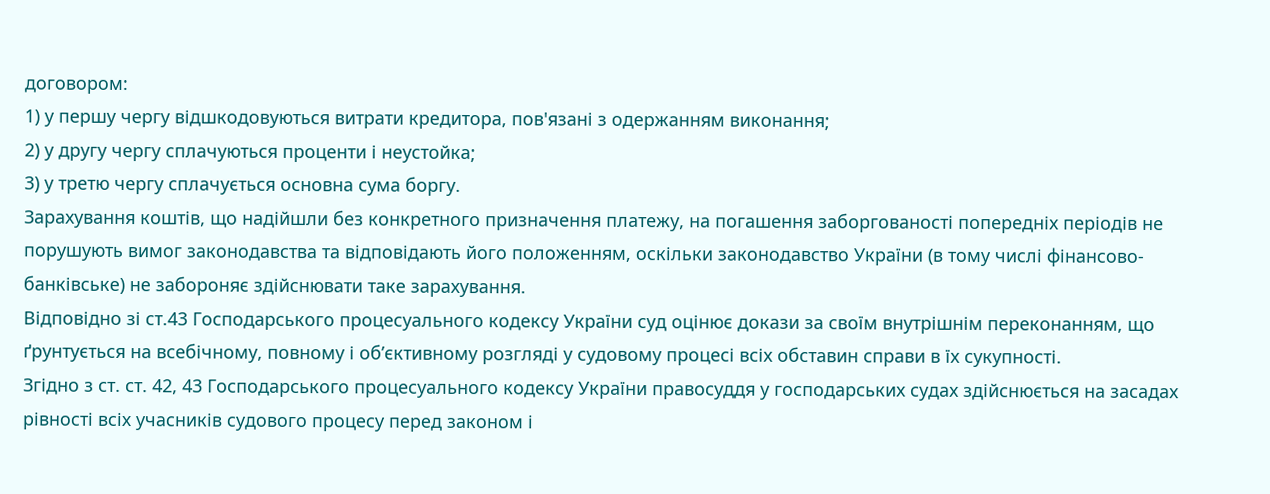договором:
1) у першу чергу відшкодовуються витрати кредитора, пов'язані з одержанням виконання;
2) у другу чергу сплачуються проценти і неустойка;
3) у третю чергу сплачується основна сума боргу.
Зарахування коштів, що надійшли без конкретного призначення платежу, на погашення заборгованості попередніх періодів не порушують вимог законодавства та відповідають його положенням, оскільки законодавство України (в тому числі фінансово-банківське) не забороняє здійснювати таке зарахування.
Відповідно зі ст.43 Господарського процесуального кодексу України суд оцінює докази за своїм внутрішнім переконанням, що ґрунтується на всебічному, повному і об’єктивному розгляді у судовому процесі всіх обставин справи в їх сукупності.
Згідно з ст. ст. 42, 43 Господарського процесуального кодексу України правосуддя у господарських судах здійснюється на засадах рівності всіх учасників судового процесу перед законом і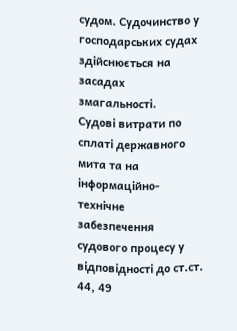судом. Судочинство у господарських судах здійснюється на засадах змагальності.
Судові витрати по сплаті державного мита та на інформаційно-технічне забезпечення судового процесу у відповідності до ст.ст. 44, 49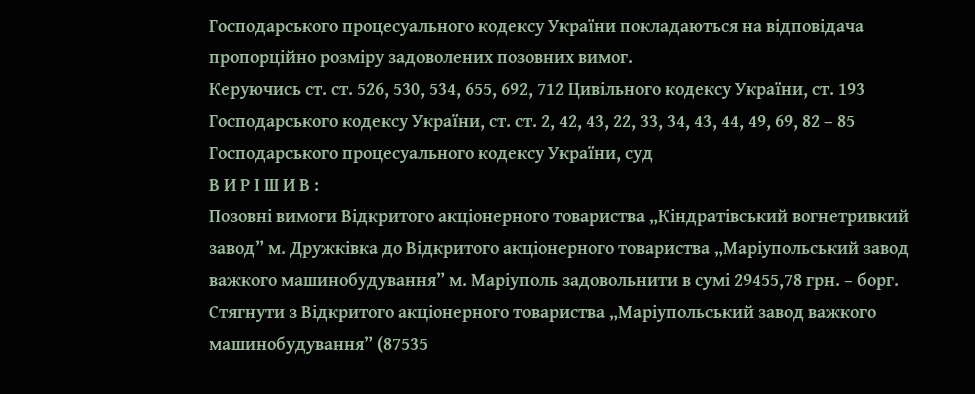Господарського процесуального кодексу України покладаються на відповідача пропорційно розміру задоволених позовних вимог.
Керуючись ст. ст. 526, 530, 534, 655, 692, 712 Цивільного кодексу України, ст. 193 Господарського кодексу України, ст. ст. 2, 42, 43, 22, 33, 34, 43, 44, 49, 69, 82 – 85 Господарського процесуального кодексу України, суд
В И Р І Ш И В :
Позовні вимоги Відкритого акціонерного товариства „Кіндратівський вогнетривкий завод” м. Дружківка до Відкритого акціонерного товариства „Маріупольський завод важкого машинобудування” м. Маріуполь задовольнити в сумі 29455,78 грн. – борг.
Стягнути з Відкритого акціонерного товариства „Маріупольський завод важкого машинобудування” (87535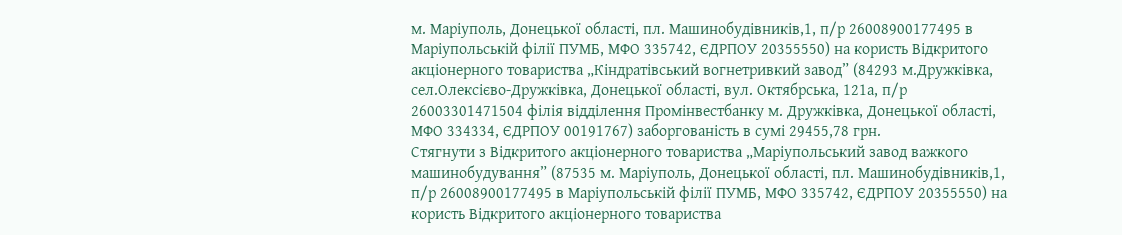м. Маріуполь, Донецької області, пл. Машинобудівників,1, п/р 26008900177495 в Маріупольській філії ПУМБ, МФО 335742, ЄДРПОУ 20355550) на користь Відкритого акціонерного товариства „Кіндратівський вогнетривкий завод” (84293 м.Дружківка, сел.Олексієво-Дружківка, Донецької області, вул. Октябрська, 121а, п/р 26003301471504 філія відділення Промінвестбанку м. Дружківка, Донецької області, МФО 334334, ЄДРПОУ 00191767) заборгованість в сумі 29455,78 грн.
Стягнути з Відкритого акціонерного товариства „Маріупольський завод важкого машинобудування” (87535 м. Маріуполь, Донецької області, пл. Машинобудівників,1, п/р 26008900177495 в Маріупольській філії ПУМБ, МФО 335742, ЄДРПОУ 20355550) на користь Відкритого акціонерного товариства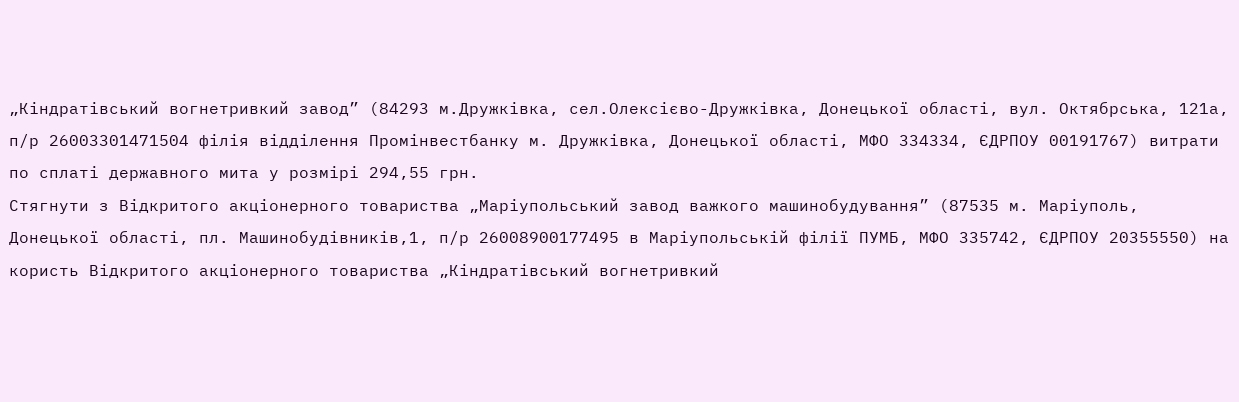„Кіндратівський вогнетривкий завод” (84293 м.Дружківка, сел.Олексієво-Дружківка, Донецької області, вул. Октябрська, 121а, п/р 26003301471504 філія відділення Промінвестбанку м. Дружківка, Донецької області, МФО 334334, ЄДРПОУ 00191767) витрати по сплаті державного мита у розмірі 294,55 грн.
Стягнути з Відкритого акціонерного товариства „Маріупольський завод важкого машинобудування” (87535 м. Маріуполь, Донецької області, пл. Машинобудівників,1, п/р 26008900177495 в Маріупольській філії ПУМБ, МФО 335742, ЄДРПОУ 20355550) на користь Відкритого акціонерного товариства „Кіндратівський вогнетривкий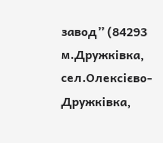завод” (84293 м.Дружківка, сел.Олексієво-Дружківка,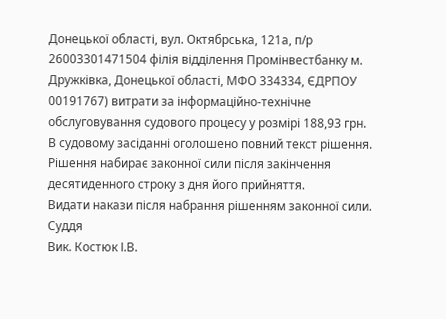Донецької області, вул. Октябрська, 121а, п/р 26003301471504 філія відділення Промінвестбанку м. Дружківка, Донецької області, МФО 334334, ЄДРПОУ 00191767) витрати за інформаційно-технічне обслуговування судового процесу у розмірі 188,93 грн.
В судовому засіданні оголошено повний текст рішення.
Рішення набирає законної сили після закінчення десятиденного строку з дня його прийняття.
Видати накази після набрання рішенням законної сили.
Суддя
Вик. Костюк І.В.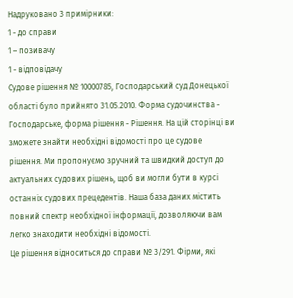Надруковано 3 примірники:
1 - до справи
1 – позивачу
1 - відповідачу
Судове рішення № 10000785, Господарський суд Донецької області було прийнято 31.05.2010. Форма судочинства - Господарське, форма рішення - Рішення. На цій сторінці ви зможете знайти необхідні відомості про це судове рішення. Ми пропонуємо зручний та швидкий доступ до актуальних судових рішень, щоб ви могли бути в курсі останніх судових прецедентів. Наша база даних містить повний спектр необхідної інформації, дозволяючи вам легко знаходити необхідні відомості.
Це рішення відноситься до справи № 3/291. Фірми, які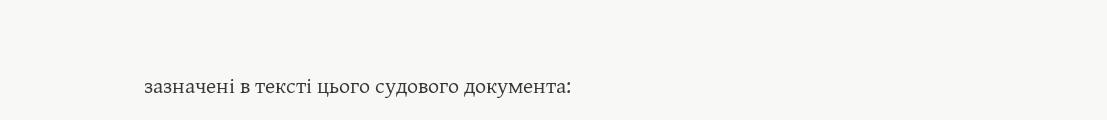зазначені в тексті цього судового документа: